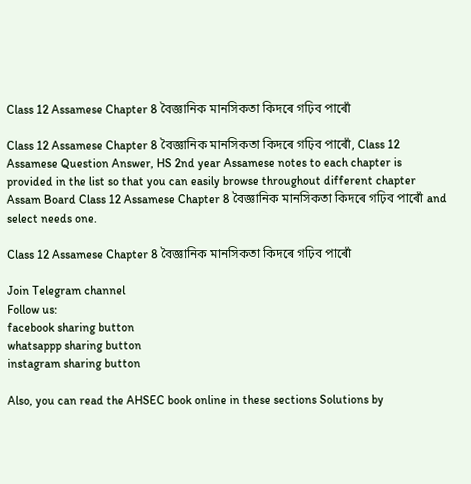Class 12 Assamese Chapter 8 বৈজ্ঞানিক মানসিকতা কিদৰে গঢ়িব পাৰোঁ

Class 12 Assamese Chapter 8 বৈজ্ঞানিক মানসিকতা কিদৰে গঢ়িব পাৰোঁ, Class 12 Assamese Question Answer, HS 2nd year Assamese notes to each chapter is provided in the list so that you can easily browse throughout different chapter Assam Board Class 12 Assamese Chapter 8 বৈজ্ঞানিক মানসিকতা কিদৰে গঢ়িব পাৰোঁ and select needs one.

Class 12 Assamese Chapter 8 বৈজ্ঞানিক মানসিকতা কিদৰে গঢ়িব পাৰোঁ

Join Telegram channel
Follow us:
facebook sharing button
whatsappp sharing button
instagram sharing button

Also, you can read the AHSEC book online in these sections Solutions by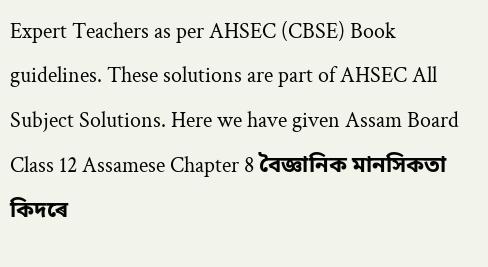Expert Teachers as per AHSEC (CBSE) Book guidelines. These solutions are part of AHSEC All Subject Solutions. Here we have given Assam Board Class 12 Assamese Chapter 8 বৈজ্ঞানিক মানসিকতা কিদৰে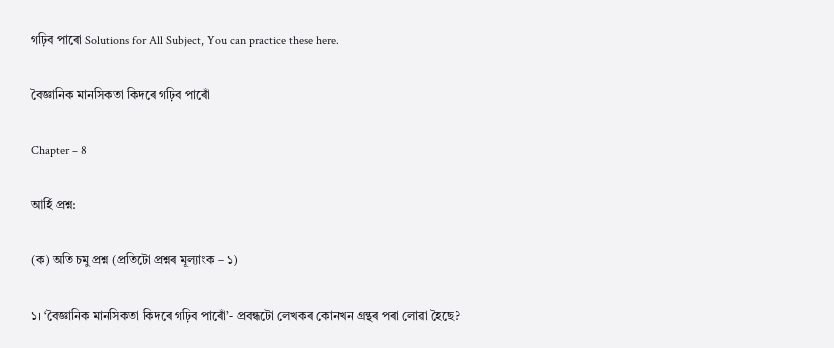গঢ়িব পাৰো Solutions for All Subject, You can practice these here.

বৈজ্ঞানিক মানসিকতা কিদৰে গঢ়িব পাৰোঁ

Chapter – 8

আর্হি প্রশ্ন:

(ক) অতি চমু প্রশ্ন (প্রতিটো প্ৰশ্নৰ মূল্যাংক – ১)

১। ‘বৈজ্ঞানিক মানসিকতা কিদৰে গঢ়িব পাৰোঁ’- প্রবন্ধটো লেখকৰ কোনখন গ্রন্থৰ পৰা লোৱা হৈছে?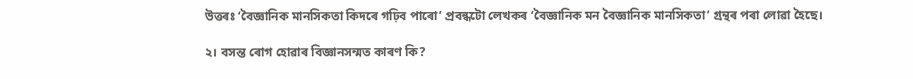উত্তৰঃ ‘বৈজ্ঞানিক মানসিকতা কিদৰে গঢ়িব পাৰো’ প্রবন্ধটো লেখকৰ ‘বৈজ্ঞানিক মন বৈজ্ঞানিক মানসিকতা’ গ্রন্থৰ পৰা লোৱা হৈছে।

২। বসন্ত ৰোগ হোৱাৰ বিজ্ঞানসন্মত কাৰণ কি?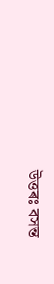উত্তৰঃ বসন্ত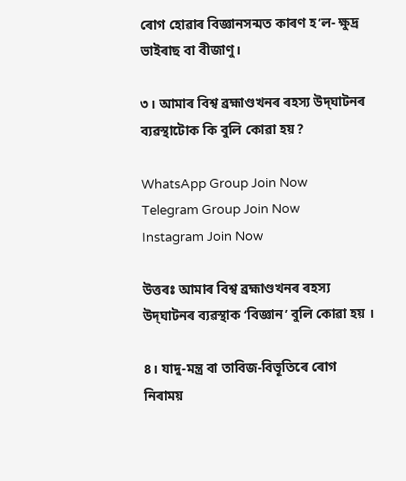ৰোগ হোৱাৰ বিজ্ঞানসন্মত কাৰণ হ’ল- ক্ষুদ্র ভাইৰাছ বা বীজাণু।

৩। আমাৰ বিশ্ব ব্রহ্মাণ্ডখনৰ ৰহস্য উদ্‌ঘাটনৰ ব্যৱস্থাটোক কি বুলি কোৱা হয়?

WhatsApp Group Join Now
Telegram Group Join Now
Instagram Join Now

উত্তৰঃ আমাৰ বিশ্ব ব্রহ্মাণ্ডখনৰ ৰহস্য উদ্‌ঘাটনৰ ব্যৱস্থাক ‘বিজ্ঞান’ বুলি কোৱা হয় ।

৪। যাদু-মন্ত্র বা তাবিজ-বিভূতিৰে ৰোগ নিৰাময়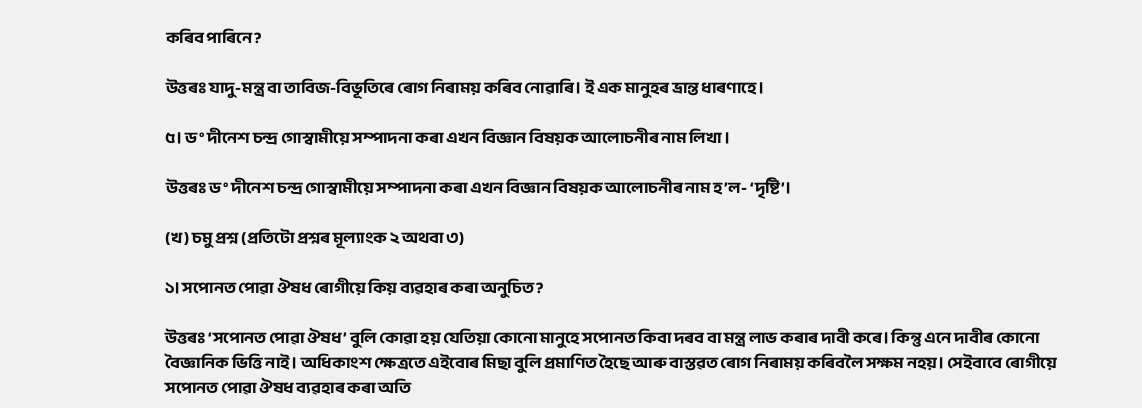কৰিব পাৰিনে?

উত্তৰঃ যাদু-মন্ত্র বা তাবিজ-বিভূতিৰে ৰোগ নিৰাময় কৰিব নোৱাৰি। ই এক মানুহৰ ভ্রান্ত ধাৰণাহে।

৫। ড° দীনেশ চন্দ্র গোস্বামীয়ে সম্পাদনা কৰা এখন বিজ্ঞান বিষয়ক আলোচনীৰ নাম লিখা ।

উত্তৰঃ ড° দীনেশ চন্দ্র গোস্বামীয়ে সম্পাদনা কৰা এখন বিজ্ঞান বিষয়ক আলোচনীৰ নাম হ’ল- ‘দৃষ্টি’।

(খ) চমু প্রশ্ন (প্রতিটো প্ৰশ্নৰ মূল্যাংক ২ অথবা ৩)

১। সপোনত পোৱা ঔষধ ৰোগীয়ে কিয় ব্যৱহাৰ কৰা অনুচিত ?

উত্তৰঃ ‘সপোনত পোৱা ঔষধ’ বুলি কোৱা হয় যেতিয়া কোনো মানুহে সপোনত কিবা দৰব বা মন্ত্র লাভ কৰাৰ দাবী কৰে। কিন্তু এনে দাবীৰ কোনো বৈজ্ঞানিক ভিত্তি নাই। অধিকাংশ ক্ষেত্ৰতে এইবোৰ মিছা বুলি প্রমাণিত হৈছে আৰু বাস্তৱত ৰোগ নিৰাময় কৰিবলৈ সক্ষম নহয়। সেইবাবে ৰোগীয়ে সপোনত পোৱা ঔষধ ব্যৱহাৰ কৰা অতি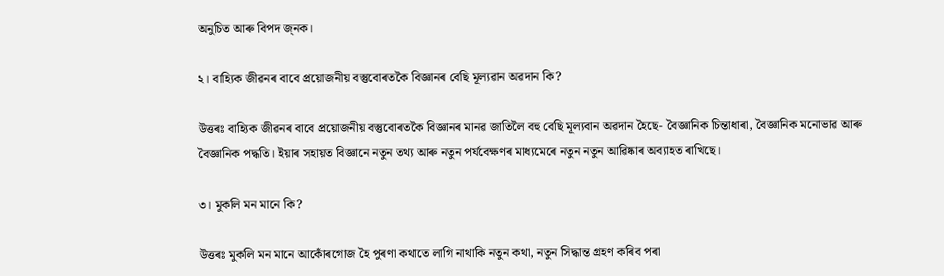অনুচিত আৰু বিপদ জ্নক।

২। বাহ্যিক জীৱনৰ বাবে প্রয়োজনীয় বস্তুবোৰতকৈ বিজ্ঞানৰ বেছি মূল্যৱান অৱদান কি?

উত্তৰঃ বাহ্যিক জীৱনৰ বাবে প্রয়োজনীয় বস্তুবোৰতকৈ বিজ্ঞানৰ মানৱ জাতিলৈ বহু বেছি মূল্যবান অৱদান হৈছে- বৈজ্ঞানিক চিন্তাধাৰা, বৈজ্ঞানিক মনোভাৱ আৰু বৈজ্ঞানিক পদ্ধতি। ইয়াৰ সহায়ত বিজ্ঞানে নতুন তথ্য আৰু নতুন পৰ্যবেক্ষণৰ মাধ্যমেৰে নতুন নতুন আৱিষ্কাৰ অব্যাহত ৰাখিছে।

৩। মুকলি মন মানে কি?

উত্তৰঃ মুকলি মন মানে আকোঁৰগোজ হৈ পুৰণা কথাতে লাগি নাথাকি নতুন কথা, নতুন সিদ্ধান্ত গ্রহণ কৰিব পৰা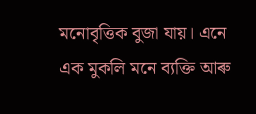মনোবৃত্তিক বুজা যায়। এনে এক মুকলি মনে ব্যক্তি আৰু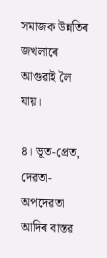সমাজক উন্নতিৰ জখলাৰে আগুৱাই লৈ যায়।

৪। ভূত-প্রেত, দেৱতা-অপদেৱতা আদিৰ বাস্তৱ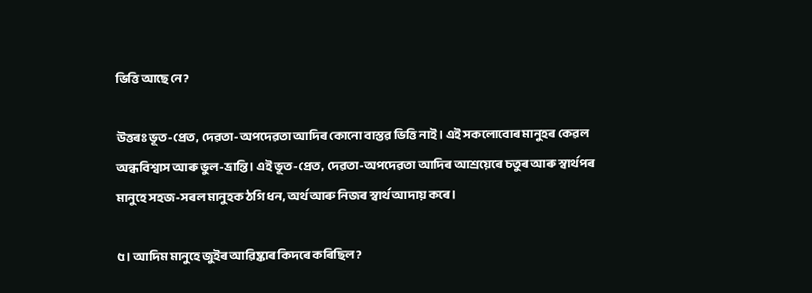ভিত্তি আছে নে?

উত্তৰঃ ভূত-প্রেত, দেৱতা-অপদেৱতা আদিৰ কোনো বাস্তৱ ভিত্তি নাই। এই সকলোবোৰ মানুহৰ কেৱল অন্ধবিশ্বাস আৰু ভুল-ভ্রান্তি। এই ভূত-প্রেত, দেৱতা-অপদেৱতা আদিৰ আশ্রয়েৰে চতুৰ আৰু স্বাৰ্থপৰ মানুহে সহজ-সৰল মানুহক ঠগি ধন, অৰ্থ আৰু নিজৰ স্বাৰ্থ আদায় কৰে।

৫। আদিম মানুহে জুইৰ আৱিষ্কাৰ কিদৰে কৰিছিল?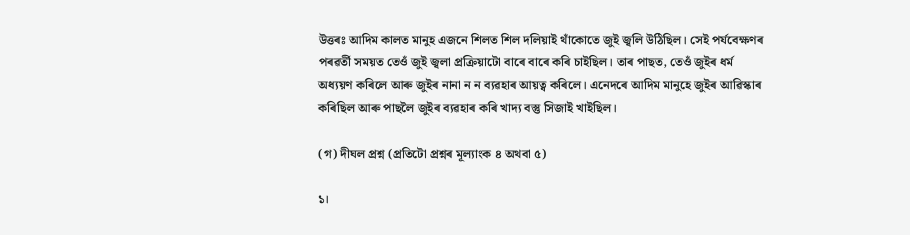উত্তৰঃ আদিম কালত মানুহ এজনে শিলত শিল দলিয়াই থাঁকোতে জুই জ্বলি উঠিছিল। সেই পর্যবেক্ষণৰ পৰৱৰ্তী সময়ত তেওঁ জুই জ্বলা প্রক্রিয়াটো বাৰে বাৰে কৰি চাইছিল। তাৰ পাছত, তেওঁ জুইৰ ধর্ম অধ্যয়ণ কৰিলে আৰু জুইৰ নানা ন ন ব্যৱহাৰ আয়ত্ব কৰিলে। এনেদৰে আদিম মানুহে জুইৰ আৱিস্কাৰ কৰিছিল আৰু পাছলৈ জুইৰ ব্যৱহাৰ কৰি খাদ্য বস্তু সিজাই খাইছিল।

(গ) দীঘল প্রশ্ন (প্রতিটো প্ৰশ্নৰ মূল্যাংক ৪ অথবা ৫)

১।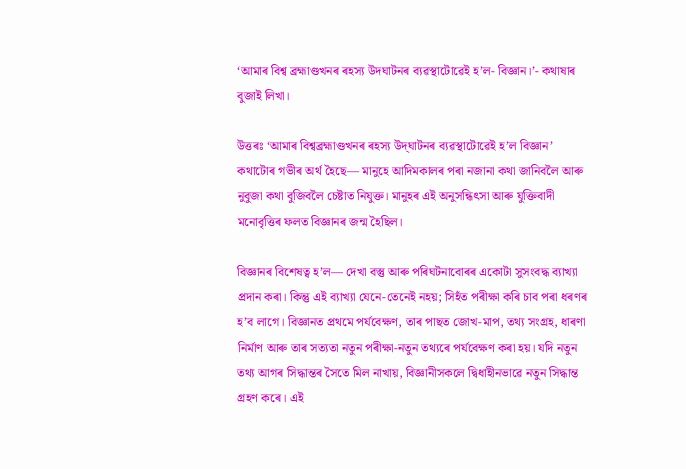‘আমাৰ বিশ্ব ব্রহ্মাণ্ডখনৰ ৰহস্য উদঘাটনৰ ব্যৱস্থাটোৱেই হ’ল- বিজ্ঞান।’- কথাষাৰ বুজাই লিখা।

উত্তৰঃ ‘আমাৰ বিশ্বব্ৰহ্মাণ্ডখনৰ ৰহস্য উদ্‌ঘাটনৰ ব্যৱস্থাটোৱেই হ’ল বিজ্ঞান’ কথাটোৰ গভীৰ অৰ্থ হৈছে— মানুহে আদিমকালৰ পৰা নজানা কথা জানিবলৈ আৰু নুবুজা কথা বুজিবলৈ চেষ্টাত নিযুক্ত। মানুহৰ এই অনুসন্ধিৎসা আৰু যুক্তিবাদী মনোবৃত্তিৰ ফলত বিজ্ঞানৰ জন্ম হৈছিল।

বিজ্ঞানৰ বিশেষত্ব হ’ল— দেখা বস্তু আৰু পৰিঘটনাবোৰৰ একোটা সুসংবদ্ধ ব্যাখ্যা প্ৰদান কৰা। কিন্তু এই ব্যাখ্যা যেনে-তেনেই নহয়; সিহঁত পৰীক্ষা কৰি চাব পৰা ধৰণৰ হ’ব লাগে। বিজ্ঞানত প্ৰথমে পৰ্যবেক্ষণ, তাৰ পাছত জোখ-মাপ, তথ্য সংগ্ৰহ, ধাৰণা নিৰ্মাণ আৰু তাৰ সত্যতা নতুন পৰীক্ষা-নতুন তথ্যৰে পৰ্যবেক্ষণ কৰা হয়। যদি নতুন তথ্য আগৰ সিদ্ধান্তৰ সৈতে মিল নাখায়, বিজ্ঞানীসকলে দ্বিধাহীনভাৱে নতুন সিদ্ধান্ত গ্ৰহণ কৰে। এই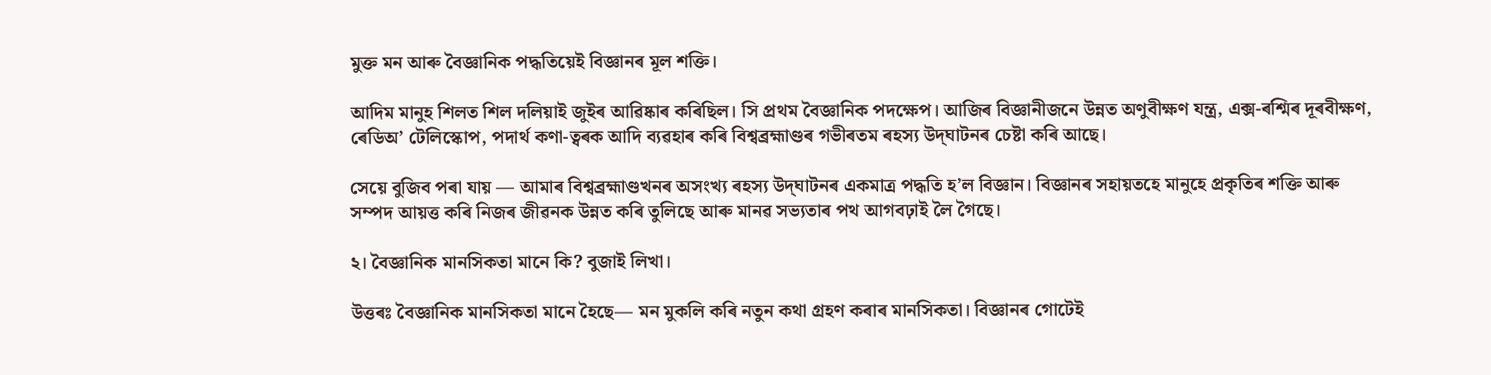মুক্ত মন আৰু বৈজ্ঞানিক পদ্ধতিয়েই বিজ্ঞানৰ মূল শক্তি।

আদিম মানুহ শিলত শিল দলিয়াই জুইৰ আৱিষ্কাৰ কৰিছিল। সি প্ৰথম বৈজ্ঞানিক পদক্ষেপ। আজিৰ বিজ্ঞানীজনে উন্নত অণুবীক্ষণ যন্ত্র, এক্স-ৰশ্মিৰ দূৰবীক্ষণ, ৰেডিঅ’ টেলিস্কোপ, পদার্থ কণা-ত্বৰক আদি ব্যৱহাৰ কৰি বিশ্বব্ৰহ্মাণ্ডৰ গভীৰতম ৰহস্য উদ্‌ঘাটনৰ চেষ্টা কৰি আছে।

সেয়ে বুজিব পৰা যায় — আমাৰ বিশ্বব্ৰহ্মাণ্ডখনৰ অসংখ্য ৰহস্য উদ্‌ঘাটনৰ একমাত্ৰ পদ্ধতি হ’ল বিজ্ঞান। বিজ্ঞানৰ সহায়তহে মানুহে প্ৰকৃতিৰ শক্তি আৰু সম্পদ আয়ত্ত কৰি নিজৰ জীৱনক উন্নত কৰি তুলিছে আৰু মানৱ সভ্যতাৰ পথ আগবঢ়াই লৈ গৈছে।

২। বৈজ্ঞানিক মানসিকতা মানে কি? বুজাই লিখা।

উত্তৰঃ বৈজ্ঞানিক মানসিকতা মানে হৈছে— মন মুকলি কৰি নতুন কথা গ্ৰহণ কৰাৰ মানসিকতা। বিজ্ঞানৰ গোটেই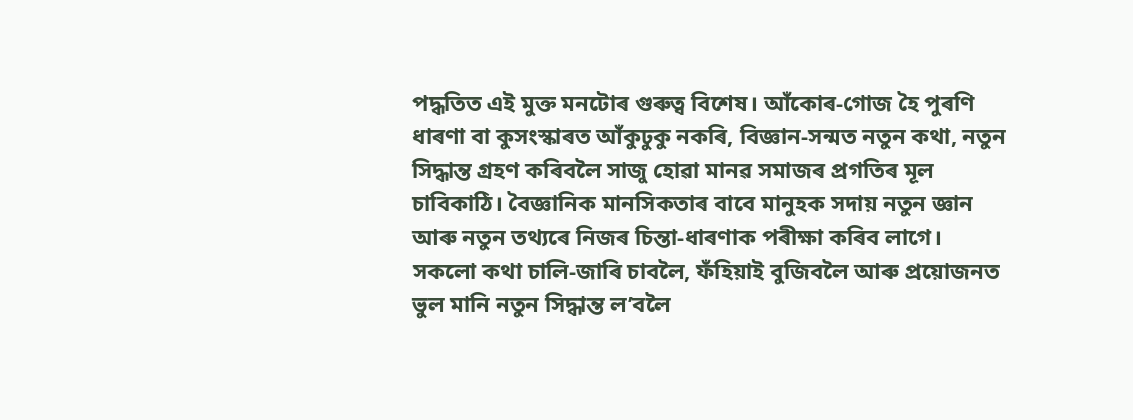পদ্ধতিত এই মুক্ত মনটোৰ গুৰুত্ব বিশেষ। আঁকোৰ-গোজ হৈ পুৰণি ধাৰণা বা কুসংস্কাৰত আঁকুঢুকু নকৰি, বিজ্ঞান-সন্মত নতুন কথা, নতুন সিদ্ধান্ত গ্ৰহণ কৰিবলৈ সাজু হোৱা মানৱ সমাজৰ প্ৰগতিৰ মূল চাবিকাঠি। বৈজ্ঞানিক মানসিকতাৰ বাবে মানুহক সদায় নতুন জ্ঞান আৰু নতুন তথ্যৰে নিজৰ চিন্তা-ধাৰণাক পৰীক্ষা কৰিব লাগে। সকলো কথা চালি-জাৰি চাবলৈ, ফঁহিয়াই বুজিবলৈ আৰু প্ৰয়োজনত ভুল মানি নতুন সিদ্ধান্ত ল’বলৈ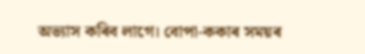অভ্যাস কৰিব লাগে। বোপা-ককাৰ সময়ৰ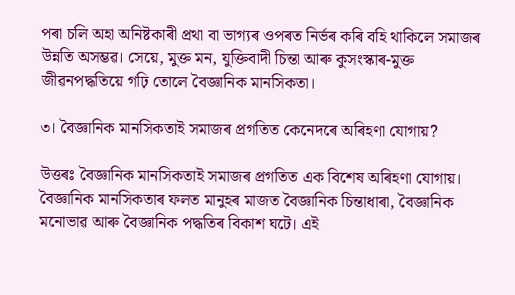পৰা চলি অহা অনিষ্টকাৰী প্ৰথা বা ভাগ্যৰ ওপৰত নিৰ্ভৰ কৰি বহি থাকিলে সমাজৰ উন্নতি অসম্ভৱ। সেয়ে, মুক্ত মন, যুক্তিবাদী চিন্তা আৰু কুসংস্কাৰ-মুক্ত জীৱনপদ্ধতিয়ে গঢ়ি তোলে বৈজ্ঞানিক মানসিকতা।

৩। বৈজ্ঞানিক মানসিকতাই সমাজৰ প্রগতিত কেনেদৰে অৰিহণা যোগায়?

উত্তৰঃ বৈজ্ঞানিক মানসিকতাই সমাজৰ প্ৰগতিত এক বিশেষ অৰিহণা যোগায়। বৈজ্ঞানিক মানসিকতাৰ ফলত মানুহৰ মাজত বৈজ্ঞানিক চিন্তাধাৰা, বৈজ্ঞানিক মনোভাৱ আৰু বৈজ্ঞানিক পদ্ধতিৰ বিকাশ ঘটে। এই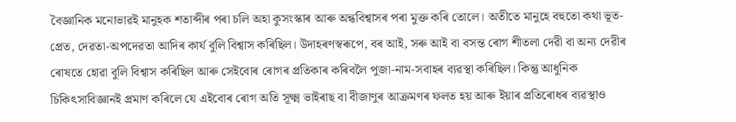বৈজ্ঞানিক মনোভাৱই মানুহক শতাব্দীৰ পৰা চলি অহা কুসংস্কাৰ আৰু অন্ধবিশ্বাসৰ পৰা মুক্ত কৰি তোলে। অতীতে মানুহে বহুতো কথা ভূত-প্ৰেত, দেৱতা-অপদেৱতা আদিৰ কাৰ্য বুলি বিশ্বাস কৰিছিল। উদাহৰণস্বৰূপে, বৰ আই, সৰু আই বা বসন্ত ৰোগ শীতলা দেৱী বা অন্য দেৱীৰ ৰোষতে হোৱা বুলি বিশ্বাস কৰিছিল আৰু সেইবোৰ ৰোগৰ প্ৰতিকাৰ কৰিবলৈ পুজা-নাম-সবাহৰ ব্যৱস্থা কৰিছিল। কিন্তু আধুনিক চিকিৎসাবিজ্ঞানই প্ৰমাণ কৰিলে যে এইবোৰ ৰোগ অতি সূক্ষ্ম ভাইৰাছ বা বীজাণুৰ আক্রমণৰ ফলত হয় আৰু ইয়াৰ প্ৰতিৰোধৰ ব্যৱস্থাও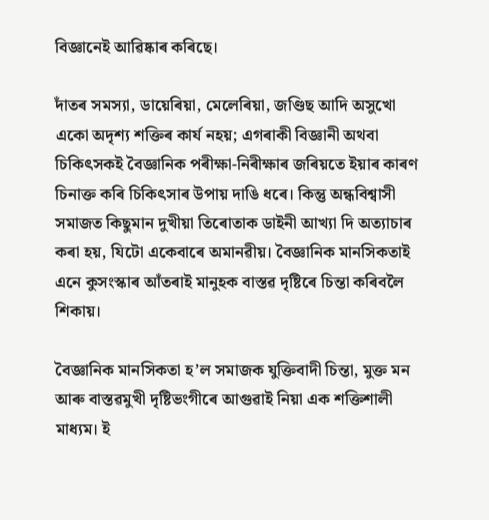বিজ্ঞানেই আৱিষ্কাৰ কৰিছে।

দাঁতৰ সমস্যা, ডায়েৰিয়া, মেলেৰিয়া, জণ্ডিছ আদি অসুখো একো অদৃশ্য শক্তিৰ কাৰ্য নহয়; এগৰাকী বিজ্ঞানী অথবা চিকিৎসকই বৈজ্ঞানিক পৰীক্ষা-নিৰীক্ষাৰ জৰিয়তে ইয়াৰ কাৰণ চিনাক্ত কৰি চিকিৎসাৰ উপায় দাঙি ধৰে। কিন্তু অন্ধবিশ্বাসী সমাজত কিছুমান দুখীয়া তিৰোতাক ডাইনী আখ্যা দি অত্যাচাৰ কৰা হয়, যিটো একেবাৰে অমানৱীয়। বৈজ্ঞানিক মানসিকতাই এনে কুসংস্কাৰ আঁতৰাই মানুহক বাস্তৱ দৃষ্টিৰে চিন্তা কৰিবলৈ শিকায়।

বৈজ্ঞানিক মানসিকতা হ’ল সমাজক যুক্তিবাদী চিন্তা, মুক্ত মন আৰু বাস্তৱমুখী দৃষ্টিভংগীৰে আগুৱাই নিয়া এক শক্তিশালী মাধ্যম। ই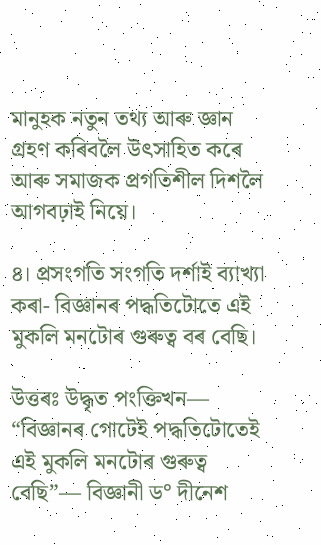মানুহক নতুন তথ্য আৰু জ্ঞান গ্ৰহণ কৰিবলৈ উৎসাহিত কৰে আৰু সমাজক প্ৰগতিশীল দিশলৈ আগবঢ়াই নিয়ে।

৪। প্রসংগতি সংগতি দর্শাই ব্যাখ্যা কৰা- বিজ্ঞানৰ পদ্ধতিটোতে এই মুকলি মনটোৰ গুৰুত্ব বৰ বেছি।

উত্তৰঃ উদ্ধৃত পংক্তিখন— “বিজ্ঞানৰ গোটেই পদ্ধতিটোতেই এই মুকলি মনটোৰ গুৰুত্ব বেছি”— বিজ্ঞানী ড° দীনেশ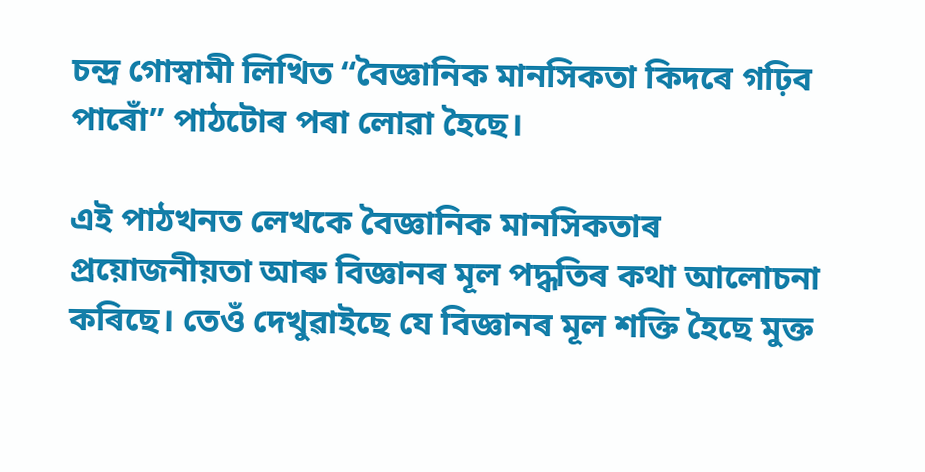চন্দ্ৰ গোস্বামী লিখিত “বৈজ্ঞানিক মানসিকতা কিদৰে গঢ়িব পাৰোঁ” পাঠটোৰ পৰা লোৱা হৈছে।

এই পাঠখনত লেখকে বৈজ্ঞানিক মানসিকতাৰ প্ৰয়োজনীয়তা আৰু বিজ্ঞানৰ মূল পদ্ধতিৰ কথা আলোচনা কৰিছে। তেওঁ দেখুৱাইছে যে বিজ্ঞানৰ মূল শক্তি হৈছে মুক্ত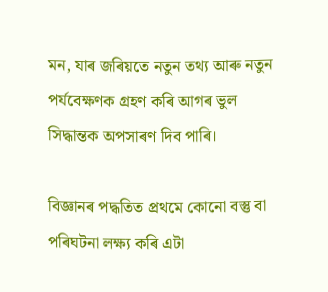মন, যাৰ জৰিয়তে নতুন তথ্য আৰু নতুন পৰ্যবেক্ষণক গ্ৰহণ কৰি আগৰ ভুল সিদ্ধান্তক অপসাৰণ দিব পাৰি।

বিজ্ঞানৰ পদ্ধতিত প্ৰথমে কোনো বস্তু বা পৰিঘটনা লক্ষ্য কৰি এটা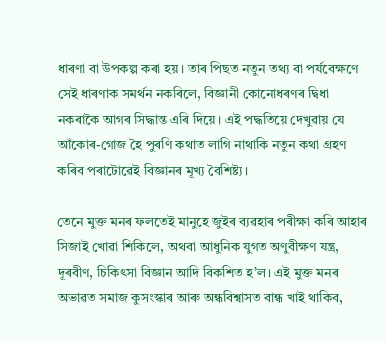ধাৰণা বা উপকল্প কৰা হয়। তাৰ পিছত নতুন তথ্য বা পৰ্যবেক্ষণে সেই ধাৰণাক সমৰ্থন নকৰিলে, বিজ্ঞানী কোনোধৰণৰ দ্বিধা নকৰাকৈ আগৰ সিদ্ধান্ত এৰি দিয়ে। এই পদ্ধতিয়ে দেখুৱায় যে আঁকোৰ-গোজ হৈ পুৰণি কথাত লাগি নাথাকি নতুন কথা গ্ৰহণ কৰিব পৰাটোৱেই বিজ্ঞানৰ মূখ্য বৈশিষ্ট্য।

তেনে মুক্ত মনৰ ফলতেই মানুহে জুইৰ ব্যৱহাৰ পৰীক্ষা কৰি আহাৰ সিজাই খোৱা শিকিলে, অথবা আধুনিক যুগত অণুবীক্ষণ যন্ত্র, দূৰবীণ, চিকিৎসা বিজ্ঞান আদি বিকশিত হ’ল। এই মুক্ত মনৰ অভাৱত সমাজ কুসংস্কাৰ আৰু অন্ধবিশ্বাসত বান্ধ খাই থাকিব,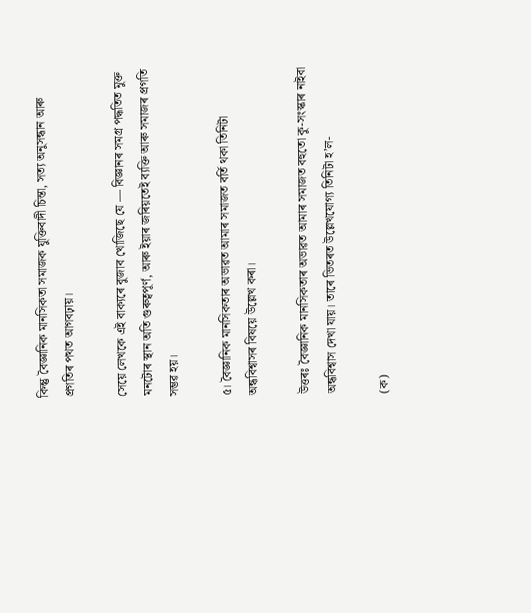কিন্তু বৈজ্ঞানিক মানসিকতা সমাজক যুক্তিবাদী চিন্তা, সত্য অনুসন্ধান আৰু প্ৰগতিৰ পথত আগবঢ়ায়।

সেয়ে লেখকে এই বাক্যৰে বুজাব খোজিছে যে — বিজ্ঞানৰ সমগ্ৰ পদ্ধতিত মুক্ত মনটোৰ স্থান অতি গুৰুত্বপূর্ণ, আৰু ইয়াৰ জৰিয়তেই ব্যক্তি আৰু সমাজৰ প্ৰগতি সম্ভৱ হয়।

৫। বৈজ্ঞানিক মানসিকতাৰ অভাৱত আমাৰ সমাজত বর্তি থকা তিনিটা অন্ধবিশ্বাসৰ বিষয়ে উল্লেখ কৰা।

উত্তৰঃ বৈজ্ঞানিক মানসিকতাৰ অভাৱত আমাৰ সমাজত বহুতো কু-সংস্কাৰ নাইবা অন্ধবিশ্বাস দেখা যায়। তাৰে ভিতৰত উল্লেখযোগ্য তিনিটা হ’ল-

(ক)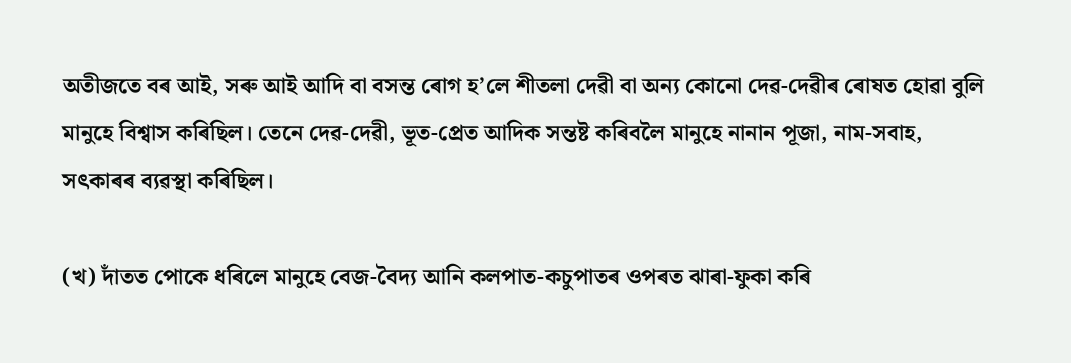অতীজতে বৰ আই, সৰু আই আদি বা বসন্ত ৰোগ হ’লে শীতলা দেৱী বা অন্য কোনো দেৱ-দেৱীৰ ৰোষত হোৱা বুলি মানুহে বিশ্বাস কৰিছিল। তেনে দেৱ-দেৱী, ভূত-প্রেত আদিক সন্তষ্ট কৰিবলৈ মানুহে নানান পূজা, নাম-সবাহ, সৎকাৰৰ ব্যৱস্থা কৰিছিল।

(খ) দাঁতত পোকে ধৰিলে মানুহে বেজ-বৈদ্য আনি কলপাত-কচুপাতৰ ওপৰত ঝাৰা-ফুকা কৰি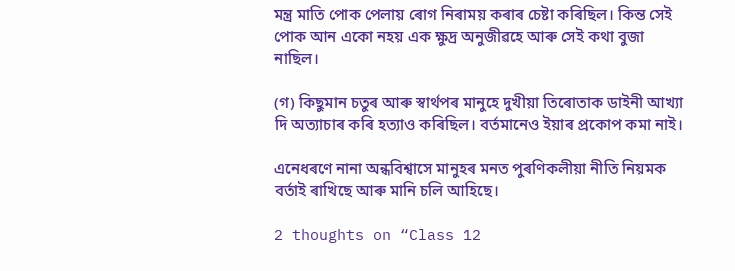মন্ত্র মাতি পোক পেলায় ৰোগ নিৰাময় কৰাৰ চেষ্টা কৰিছিল। কিন্ত সেই পোক আন একো নহয় এক ক্ষুদ্র অনুজীৱহে আৰু সেই কথা বুজা নাছিল।

(গ) কিছুমান চতুৰ আৰু স্বার্থপৰ মানুহে দুখীয়া তিৰোতাক ডাইনী আখ্যা দি অত্যাচাৰ কৰি হত্যাও কৰিছিল। বর্তমানেও ইয়াৰ প্রকোপ কমা নাই।

এনেধৰণে নানা অন্ধবিশ্বাসে মানুহৰ মনত পুৰণিকলীয়া নীতি নিয়মক বৰ্তাই ৰাখিছে আৰু মানি চলি আহিছে।

2 thoughts on “Class 12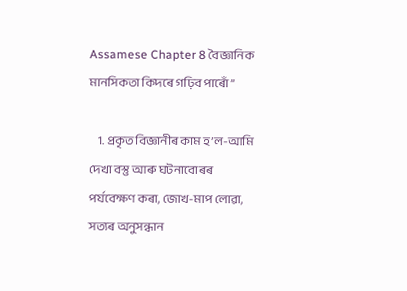Assamese Chapter 8 বৈজ্ঞানিক মানসিকতা কিদৰে গঢ়িব পাৰোঁ”

    1. প্ৰকৃত বিজ্ঞানীৰ কাম হ’ল-আমি দেখা বস্তু আৰু ঘটনাবোৰৰ পৰ্যবেক্ষণ কৰা, জোখ-মাপ লোৱা, সত্যৰ অনুসন্ধান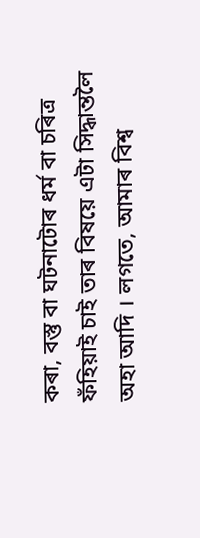কৰা, বস্তু বা ঘটনাটোৰ ধর্ম বা চৰিত্র ফঁহিয়াই চাই তাৰ বিষয়ে এটা সিদ্ধান্তলৈ অহা আদি । লগতে, আমাৰ বিশ্ব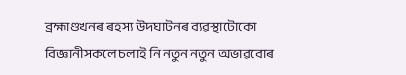ব্রহ্মাণ্ডখনৰ ৰহস্য উদঘাটনৰ ব্যৱস্থাটোকো বিজ্ঞানীসকলে চলাই নি নতুন নতুন অভাৱবোৰ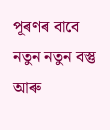পূৰণৰ বাবে নতুন নতুন বস্তু আৰু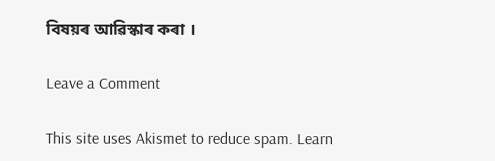বিষয়ৰ আৱিস্কাৰ কৰা ।

Leave a Comment

This site uses Akismet to reduce spam. Learn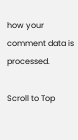how your comment data is processed.

Scroll to Top